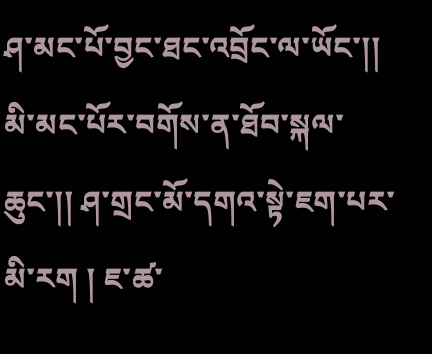ཤ་མང་པོ་བྱང་ཐང་འབྲོང་ལ་ཡོང་།། མི་མང་པོར་བགོས་ན་ཐོབ་སྐལ་ཆུང་།། ཤ་གྲང་མོ་དགའ་སྟེ་ཇག་པར་མི་རག ། ཇ་ཚ་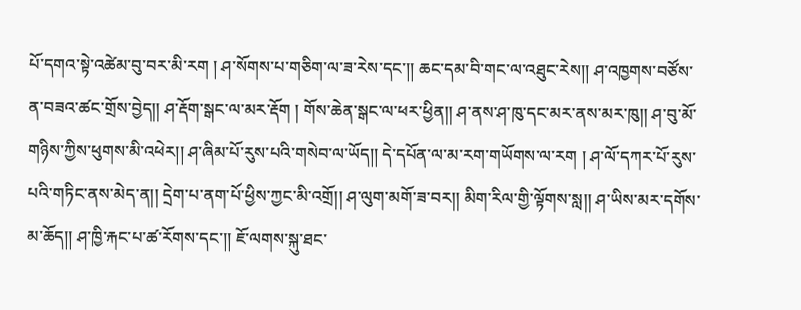པོ་དགའ་སྟེ་འཚེམ་བུ་བར་མི་རག ། ཤ་སོགས་པ་གཅིག་ལ་ཟ་རེས་དང་།། ཆང་དམ་བི་གང་ལ་འཐུང་རེས།། ཤ་འཁྱགས་བཙོས་ན་བཟའ་ཚང་གྲོས་བྱེད།། ཤ་རྡོག་སྒང་ལ་མར་རྡོག ། གོས་ཆེན་སྒང་ལ་ཕར་ཕྱིན།། ཤ་ནས་ཤ་ཁུ་དང་མར་ནས་མར་ཁུ།། ཤ་བུ་མོ་གཉིས་ཀྱིས་ཕུགས་མི་འཕེར།། ཤ་ཞིམ་པོ་རུས་པའི་གསེབ་ལ་ཡོད།། དེ་དཔོན་ལ་མ་རག་གཡོགས་ལ་རག ། ཤ་ལོ་དཀར་པོ་རུས་པའི་གཏིང་ནས་མེད་ན།། དྲེག་པ་ནག་པོ་ཕྱིས་ཀྱང་མི་འགྲོ།། ཤ་ལུག་མགོ་ཟ་བར།། མིག་རིལ་གྱི་ལྟོགས་སླ།། ཤ་ཡིས་མར་དགོས་མ་ཆོད།། ཤ་ཁྱི་རྐང་པ་ཚ་རོགས་དང་།། ཇོ་ལགས་སྐུ་ཐང་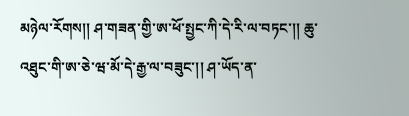མཉེལ་རོགས།། ཤ་གཟན་གྱི་ཨ་ཕོ་སྤྱང་ཀི་དེ་རི་ལ་བཏང་།། ཆུ་འཐུང་གི་ཨ་ཅེ་ཝ་མོ་དེ་རྒྱ་ལ་བཟུང་།། ཤ་ཡོད་ན་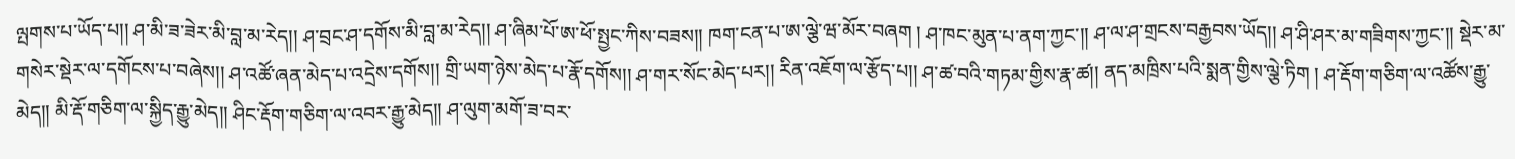ལྤགས་པ་ཡོད་པ།། ཤ་མི་ཟ་ཟེར་མི་བླ་མ་རེད།། ཤ་བྲང་ཤ་དགོས་མི་བླ་མ་རེད།། ཤ་ཞིམ་པོ་ཨ་ཕོ་སྤྱང་ཀིས་བཟས།། ཁག་ངན་པ་ཨ་ལྕེ་ཝ་མོར་བཞག ། ཤ་ཁང་མུན་པ་ནག་ཀྱང་།། ཤ་ལ་ཤ་གྲངས་བརྒྱབས་ཡོད།། ཤ་ཤི་ཤར་མ་གཟིགས་ཀྱང་།། སྡེར་མ་གསེར་སྡེར་ལ་དགོངས་པ་བཞེས།། ཤ་འཚོ་ཞན་མེད་པ་འདྲེས་དགོས།། གྲི་ཡག་ཉེས་མེད་པ་རྣོ་དགོས།། ཤ་གར་སོང་མེད་པར།། རིན་འཇོག་ལ་རྩོད་པ།། ཤ་ཚ་བའི་གཏམ་གྱིས་རྣ་ཚ།། ནད་མཁྲིས་པའི་སྨན་གྱིས་ལྕེ་ཏིག ། ཤ་རྡོག་གཅིག་ལ་འཚོས་རྒྱུ་མེད།། མི་རྡོ་གཅིག་ལ་སྐྱིད་རྒྱུ་མེད།། ཤིང་རྡོག་གཅིག་ལ་འབར་རྒྱུ་མེད།། ཤ་ལུག་མགོ་ཟ་བར་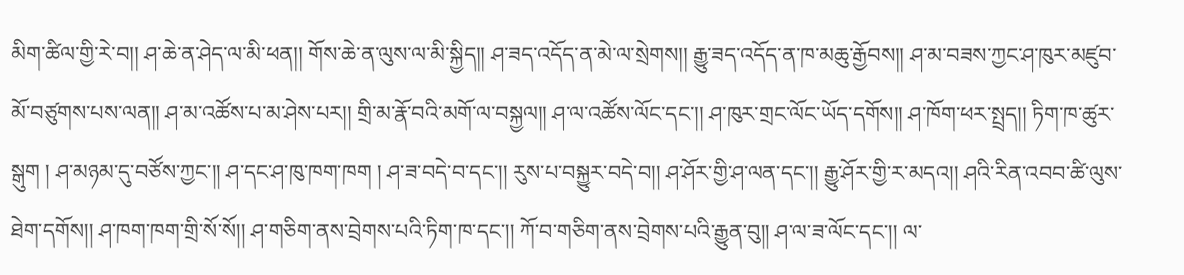མིག་ཚིལ་གྱི་རེ་བ།། ཤ་ཆེ་ན་ཤེད་ལ་མི་ཕན།། གོས་ཆེ་ན་ལུས་ལ་མི་སྐྱིད།། ཤ་ཟད་འདོད་ན་མེ་ལ་སྲེགས།། རྒྱུ་ཟད་འདོད་ན་ཁ་མཆུ་རྒྱོབས།། ཤ་མ་བཟས་ཀྱང་ཤ་ཁུར་མཛུབ་མོ་བཙུགས་པས་ལན།། ཤ་མ་འཚོས་པ་མ་ཤེས་པར།། གྲི་མ་རྣོ་བའི་མགོ་ལ་བསྐྱལ།། ཤ་ལ་འཚོས་ལོང་དང་།། ཤ་ཁུར་གྲང་ལོང་ཡོད་དགོས།། ཤ་ཁོག་ཕར་སྤྲད།། ཏིག་ཁ་ཚུར་སྒུག ། ཤ་མཉམ་དུ་བཙོས་ཀྱང་།། ཤ་དང་ཤ་ཁུ་ཁག་ཁག ། ཤ་ཟ་བདེ་བ་དང་།། རུས་པ་བསྐྱུར་བདེ་བ།། ཤ་ཤོར་གྱི་ཤ་ལན་དང་།། རྒྱུ་ཤོར་གྱི་ར་མདའ།། ཤའི་རིན་འབབ་ཚི་ལུས་ཐེག་དགོས།། ཤ་ཁག་ཁག་གྲི་སོ་སོ།། ཤ་གཅིག་ནས་བྲེགས་པའི་ཏིག་ཁ་དང་།། ཀོ་བ་གཅིག་ནས་བྲེགས་པའི་རྒྱུན་བུ།། ཤ་ལ་ཟ་ལོང་དང་།། ལ་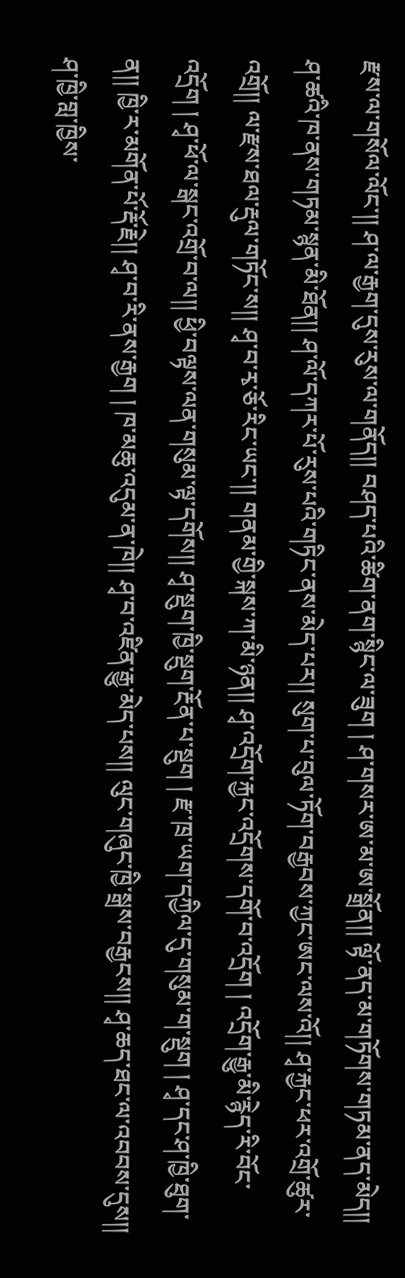རྫས་ལ་གསོལ་ལོང་།། ཤ་ལ་རྒྱག་དུས་རུས་ལ་གནོད།། བཤད་པའི་ཚིག་ནག་སྙིང་ལ་ཟུག ། ཤ་གསར་ཨ་མ་ཨ་སྒྲོན།། ལྟོ་ནད་མ་གཏོགས་གཏམ་ནད་མེད།། ཤ་ཚའི་ཁ་ནས་གཏམ་སྙན་མི་ཐོན།། ཤ་ལོ་དཀར་པོ་རུས་པའི་གཏིང་ནས་མེད་པར།། སུག་པ་བུལ་ཏོག་བརྒྱབས་ཀྱང་ཨང་ལས་འོ།། ཤྭ་རྐྱང་ཕར་འགྲོ་ཚུར་འགྲོ།། ལ་རྫས་ཐལ་རྡུལ་གཏོང་ས།། ཤྭ་བ་རྭ་ཅོ་རིང་ཡང་།། གནམ་གྱི་སྐས་ཀ་མི་ཉན།། ཤྭ་འདྲོག་རྐྱང་འདྲོགས་དགོ་བ་འདྲོག ། འདྲོག་རྒྱུ་མི་རྙེད་རི་བོང་འདྲོག ། ཤྭ་ཕོ་ལ་སྒང་འགྲོ་བ་ལ།། ཕྱི་བལྟས་ལན་གསུམ་ལྟ་དགོས།། ཤྭ་སྡུག་ཁྱི་སྡུག་རྔོན་པ་སྡུག ། རྫ་ཁྲ་ཡག་དཀྱིལ་དུ་གསུམ་ག་སྡུག ། ཤྭ་དང་ཤ་ཁྱི་ཐུག་ན།། ཁྱི་ར་མགོན་པོ་རྡོ་རྗེ།། ཤྭ་བ་རི་ནས་རྒྱག ། ཁ་མཆུ་འདུམ་ན་ཁེ།། ཤྭ་བ་འཛིན་རྒྱུ་མེད་པས།། ལུང་གཞུང་ཁྱི་སྒྲས་བརྒྱངས།། ཤྭ་ཆད་ཐང་ལ་འབབས་དུས།། ཤ་ཁྱི་གླ་ཁྱིས་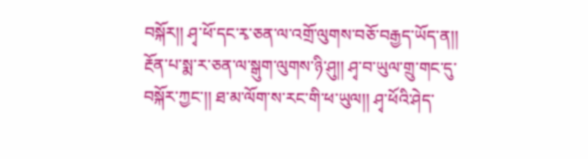བསྐོར།། ཤྭ་ཕོ་དང་རྭ་ཅན་ལ་འགྲོ་ལུགས་བཅོ་བརྒྱད་ཡོད་ན།། རྔོན་པ་སྨ་ར་ཅན་ལ་སྒུག་ལུགས་ཉི་ཤུ།། ཤྭ་བ་ཡུལ་གྲུ་གང་དུ་བསྐོར་ཀྱང་།། ཐ་མ་ལོག་ས་རང་གི་ཕ་ཡུལ།། ཤྭ་ཕོའི་ཤེད་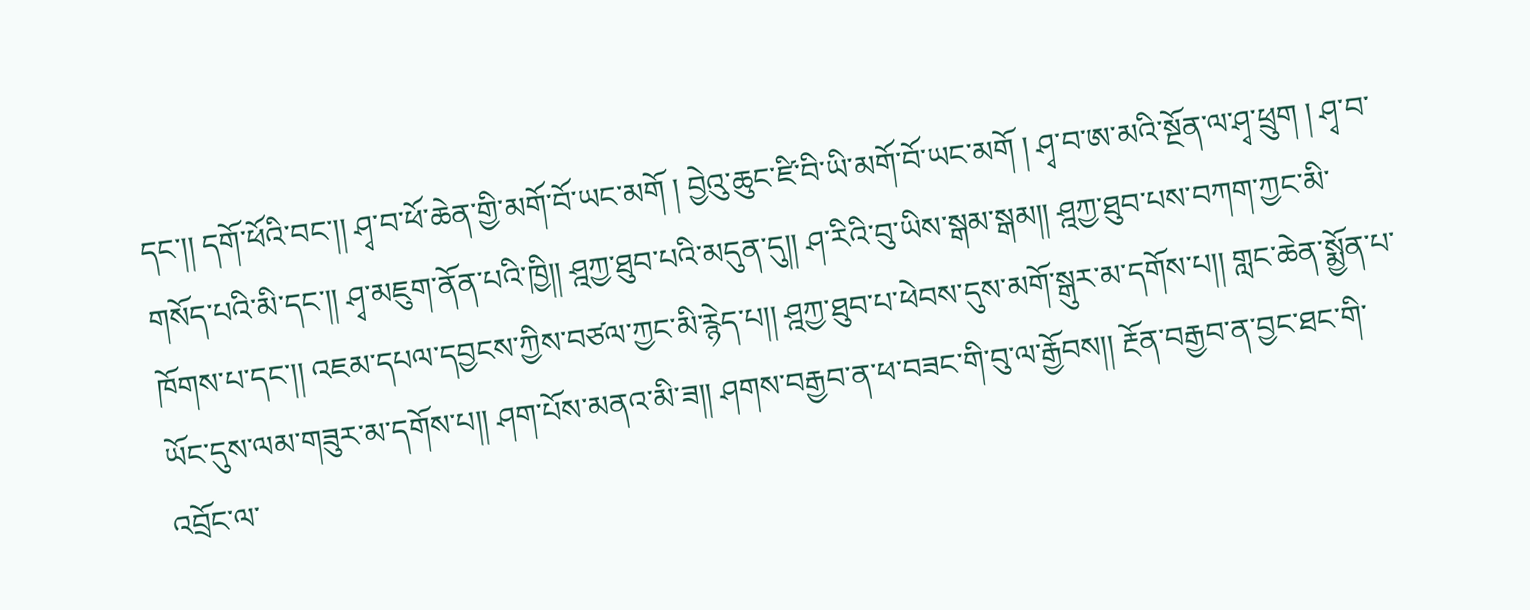དང་།། དགོ་ཕོའི་བང་།། ཤྭ་བ་ཕོ་ཆེན་གྱི་མགོ་བོ་ཡང་མགོ ། བྱེའུ་ཆུང་ཛི་བི་ཡི་མགོ་བོ་ཡང་མགོ ། ཤྭ་བ་ཨ་མའི་སྔོན་ལ་ཤྭ་ཕྲུག ། ཤྭ་བ་གསོད་པའི་མི་དང་།། ཤྭ་མཇུག་ནོན་པའི་ཁྱི།། ཤྰཀྱ་ཐུབ་པའི་མདུན་དུ།། ཤ་རིའི་བུ་ཡིས་སྒམ་སྒམ།། ཤྰཀྱ་ཐུབ་པས་བཀག་ཀྱང་མི་ཁོགས་པ་དང་།། འཇམ་དཔལ་དབྱངས་ཀྱིས་བཙལ་ཀྱང་མི་རྙེད་པ།། ཤྰཀྱ་ཐུབ་པ་ཕེབས་དུས་མགོ་སྒུར་མ་དགོས་པ།། གླང་ཆེན་སྨྱོན་པ་ཡོང་དུས་ལམ་གཟུར་མ་དགོས་པ།། ཤག་པོས་མནའ་མི་ཟ།། ཤགས་བརྒྱབ་ན་ཕ་བཟང་གི་བུ་ལ་རྒྱོབས།། རྔོན་བརྒྱབ་ན་བྱང་ཐང་གི་འབྲོང་ལ་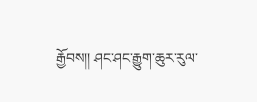རྒྱོབས།། ཤང་ཤང་རྒྱུག་ཆུར་རུལ་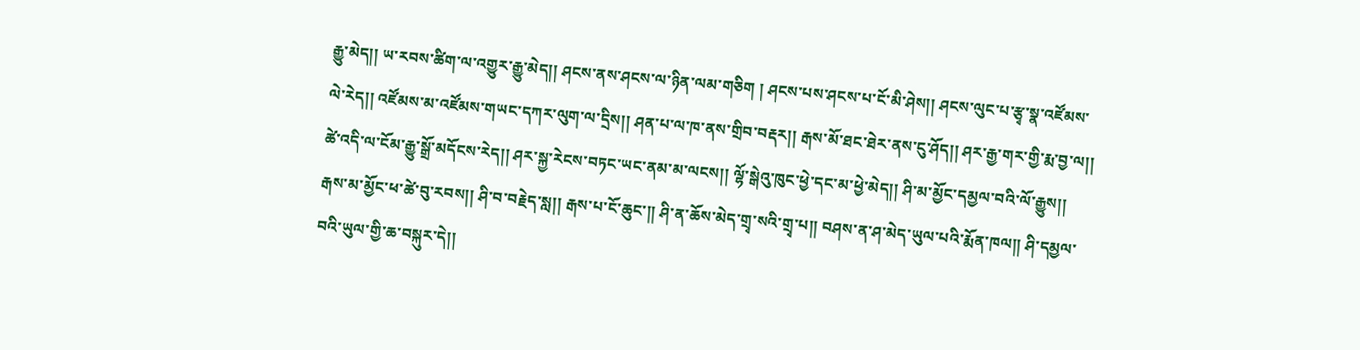རྒྱུ་མེད།། ཡ་རབས་ཚིག་ལ་འགྱུར་རྒྱུ་མེད།། ཤངས་ནས་ཤངས་ལ་ཉིན་ལམ་གཅིག ། ཤངས་པས་ཤངས་པ་ངོ་མི་ཤེས།། ཤངས་ལུང་པ་རྩྭ་སྣ་འཛོམས་ལེ་རེད།། འཛོམས་མ་འཛོམས་གཡང་དཀར་ལུག་ལ་དྲིས།། ཤན་པ་ལ་ཁ་ནས་གྲིབ་བརྡར།། རྒས་མོ་ཐང་ཐེར་ནས་ངུ་ཤོད།། ཤར་རྒྱ་གར་གྱི་རྨ་བྱ་ལ།། ཚེ་འདི་ལ་ངོམ་རྒྱུ་སྒྲོ་མདོངས་རེད།། ཤར་སྐྱ་རེངས་བཏང་ཡང་ནམ་མ་ལངས།། ལྷོ་སྒེའུ་ཁུང་ཕྱེ་དང་མ་ཕྱེ་མེད།། ཤི་མ་མྱོང་དམྱལ་བའི་ལོ་རྒྱུས།། རྒས་མ་མྱོང་ཕ་ཚེ་བུ་རབས།། ཤི་བ་བརྗེད་སླ།། རྒས་པ་ངོ་ཆུང་།། ཤི་ན་ཆོས་མེད་གྲྭ་སའི་གྲྭ་པ།། བཤས་ན་ཤ་མེད་ཡུལ་པའི་རྨོན་ཁལ།། ཤི་དམྱལ་བའི་ཡུལ་གྱི་ཆ་བསྐུར་དེ།།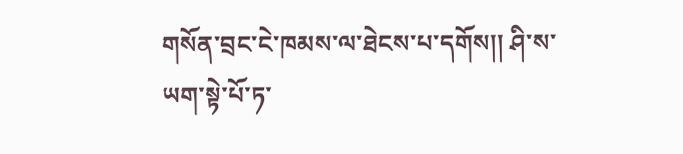གསོན་བྲང་ངེ་ཁམས་ལ་ཐེངས་པ་དགོས།། ཤི་ས་ཡག་སྟེ་པོ་ཏ་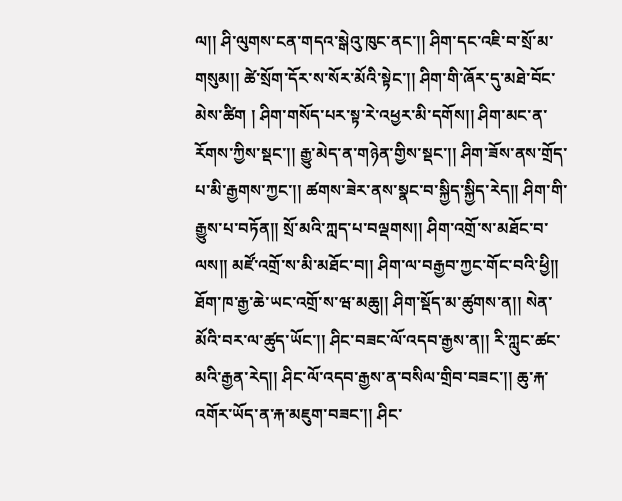ལ།། ཤི་ལུགས་ངན་གདའ་སྒེའུ་ཁུང་ནང་།། ཤིག་དང་འཇི་བ་སྲོ་མ་གསུམ།། ཚེ་སྲོག་དོར་ས་སོར་མོའི་སྟེང་།། ཤིག་གི་ཞོར་དུ་མཐེ་བོང་མེས་ཚིག ། ཤིག་གསོད་པར་སྟ་རེ་འཕྱར་མི་དགོས།། ཤིག་མང་ན་རོགས་ཀྱིས་སྡང་།། རྒྱུ་མེད་ན་གཉེན་གྱིས་སྡང་།། ཤིག་ཟོས་ནས་གྲོད་པ་མི་རྒྱགས་ཀྱང་།། ཚགས་ཟེར་ནས་སྣང་བ་སྐྱིད་སྐྱིད་རེད།། ཤིག་གི་རྒྱུས་པ་བཏོན།། སྲོ་མའི་ཀླད་པ་བལྡགས།། ཤིག་འགྲོ་ས་མཐོང་བ་ལས།། མཛོ་འགྲོ་ས་མི་མཐོང་བ།། ཤིག་ལ་བརྒྱབ་ཀྱང་གོང་བའི་ཕྱི།། ཐོག་ཁ་རྒྱ་ཆེ་ཡང་འགྲོ་ས་ཝ་མཆུ།། ཤིག་སྡོད་མ་ཚུགས་ན།། སེན་མོའི་བར་ལ་ཚུད་ཡོང་།། ཤིང་བཟང་ལོ་འདབ་རྒྱས་ན།། རི་ཀླུང་ཚང་མའི་རྒྱན་རེད།། ཤིང་ལོ་འདབ་རྒྱས་ན་བསིལ་གྲིབ་བཟང་།། ཆུ་རྐ་འགོར་ཡོད་ན་རྐ་མཇུག་བཟང་།། ཤིང་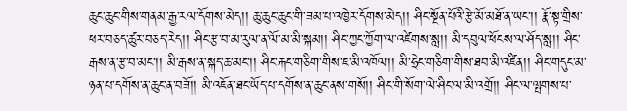ཆུང་ཆུང་གིས་གནམ་རྒྱ་རལ་དོགས་མེད།། ཆུ་ཆུང་ཆུང་གི་ཟམ་པ་འཁྱེར་དོགས་མེད།། ཤིང་སྔོན་པོའི་རྩེ་མོ་མཐོ་ན་ཡང་།། རྣོ་སྟ་གྲིས་ཕར་བཅད་ཚུར་བཅད་རེད།། ཤིང་རྩ་བ་མ་རུལ་ན་ལོ་མ་མི་སྐམ།། ཤིང་ཀྱང་ཀྱོག་ལ་འཛེགས་སླ།། མི་དབུལ་ཕོངས་ལ་ཤོད་སླ།། ཤིང་རྒས་ན་རྩ་བ་མང་།། མི་རྒས་ན་སྐད་ཆ་མང་།། ཤིང་རྐང་གཅིག་གིས་ཇ་མི་འཁོལ།། མི་ཧྲེང་གཅིག་གིས་ཐབ་མི་འཛིན།། ཤིང་གདུང་མ་ཉན་པ་དགོས་ན་ཆུང་ན་བཟོ།། མི་འཇོན་ཐང་ཡོད་པ་དགོས་ན་ཆུང་ནས་གསོ།། ཤིང་གི་སོག་ལེ་ཤིང་ལ་མི་འགྲོ།། ཤིང་ལ་ལྤགས་པ་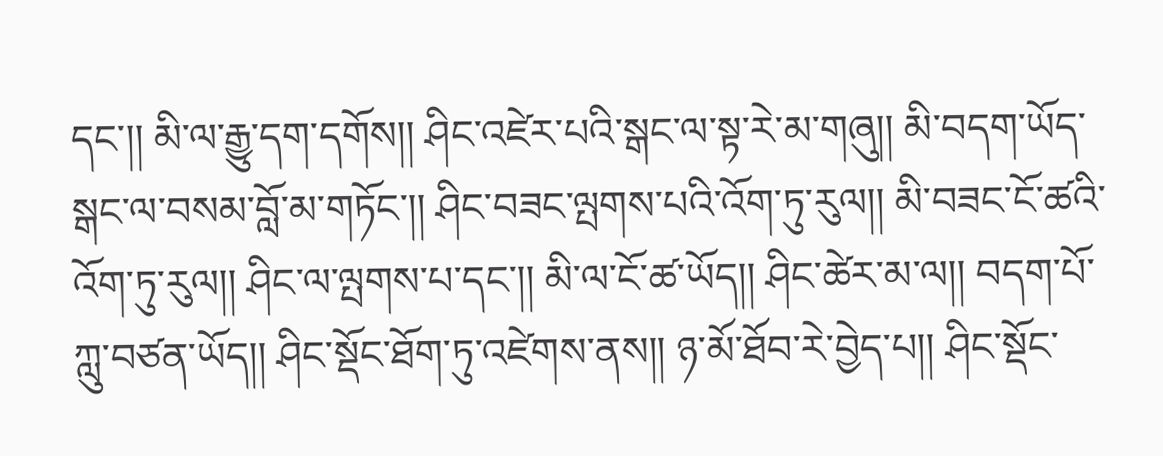དང་།། མི་ལ་རྒྱུ་དག་དགོས།། ཤིང་འཛེར་པའི་སྒང་ལ་སྟ་རེ་མ་གཞུ།། མི་བདག་ཡོད་སྒང་ལ་བསམ་བློ་མ་གཏོང་།། ཤིང་བཟང་ལྤགས་པའི་འོག་ཏུ་རུལ།། མི་བཟང་ངོ་ཚའི་འོག་ཏུ་རུལ།། ཤིང་ལ་ལྤགས་པ་དང་།། མི་ལ་ངོ་ཚ་ཡོད།། ཤིང་ཚེར་མ་ལ།། བདག་པོ་ཀླུ་བཙན་ཡོད།། ཤིང་སྡོང་ཐོག་ཏུ་འཛེགས་ནས།། ཉ་མོ་ཐོབ་རེ་བྱེད་པ།། ཤིང་སྡོང་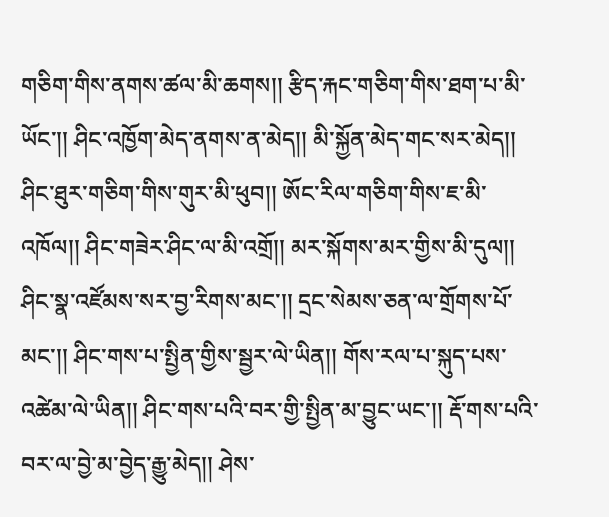གཅིག་གིས་ནགས་ཚལ་མི་ཆགས།། རྩིད་རྐང་གཅིག་གིས་ཐག་པ་མི་ཡོང་།། ཤིང་འཁྱོག་མེད་ནགས་ན་མེད།། མི་སྐྱོན་མེད་གང་སར་མེད།། ཤིང་ཐུར་གཅིག་གིས་གུར་མི་ཕུབ།། ཨོང་རིལ་གཅིག་གིས་ཇ་མི་འཁོལ།། ཤིང་གཟེར་ཤིང་ལ་མི་འགྲོ།། མར་སྐོགས་མར་གྱིས་མི་དུལ།། ཤིང་སྣ་འཛོམས་སར་བྱ་རིགས་མང་།། དྲང་སེམས་ཅན་ལ་གྲོགས་པོ་མང་།། ཤིང་གས་པ་སྤྱིན་གྱིས་སྦྱར་ལེ་ཡིན།། གོས་རལ་པ་སྐུད་པས་འཚེམ་ལེ་ཡིན།། ཤིང་གས་པའི་བར་གྱི་སྤྱིན་མ་བྱུང་ཡང་།། རྡོ་གས་པའི་བར་ལ་བྱེ་མ་བྱེད་རྒྱུ་མེད།། ཤེས་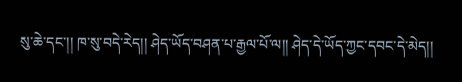སུ་ཆེ་དང་།། ཁ་སུ་བདེ་རེད།། ཤེད་ཡོད་བཤན་པ་རྒྱལ་པོ་ལ།། ཤེད་དེ་ཡོད་ཀྱང་དབང་དེ་མེད།།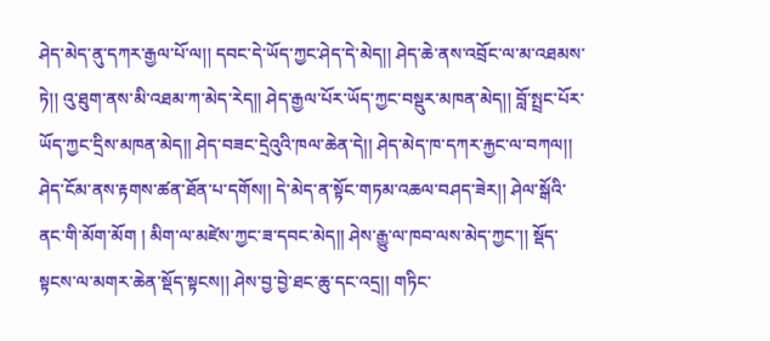ཤེད་མེད་ནུ་དཀར་རྒྱལ་པོ་ལ།། དབང་དེ་ཡོད་ཀྱང་ཤེད་དེ་མེད།། ཤེད་ཆེ་ནས་འབྲོང་ལ་མ་འཐམས་ཏེ།། འུ་ཐུག་ནས་མི་འཐམ་ཀ་མེད་རེད།། ཤེད་རྒྱལ་པོར་ཡོད་ཀྱང་བསྡུར་མཁན་མེད།། བློ་སྤྲང་པོར་ཡོད་ཀྱང་དྲིས་མཁན་མེད།། ཤེད་བཟང་དྲེའུའི་ཁལ་ཆེན་དེ།། ཤེད་མེད་ཁ་དཀར་རྐྱང་ལ་བཀལ།། ཤེད་ངོམ་ནས་རྟགས་ཚན་ཐོན་པ་དགོས།། དེ་མེད་ན་སྟོང་གཏམ་འཆལ་བཤད་ཟེར།། ཤེལ་སྒོའི་ནང་གི་མོག་མོག ། མིག་ལ་མཛེས་ཀྱང་ཟ་དབང་མེད།། ཤེས་རྒྱུ་ལ་ཁབ་ལས་མེད་ཀྱང་།། སྡོད་སྟངས་ལ་མགར་ཆེན་སྡོད་སྟངས།། ཤེས་བྱ་བྱེ་ཐང་ཆུ་དང་འདྲ།། གཏིང་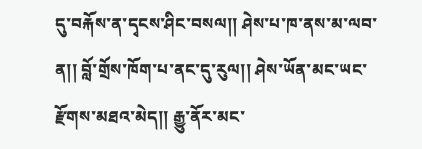དུ་བརྐོས་ན་དྭངས་ཤིང་བསལ།། ཤེས་པ་ཁ་ནས་མ་ལབ་ན།། བློ་གྲོས་ཁོག་པ་ནང་དུ་རུལ།། ཤེས་ཡོན་མང་ཡང་རྫོགས་མཐའ་མེད།། རྒྱུ་ནོར་མང་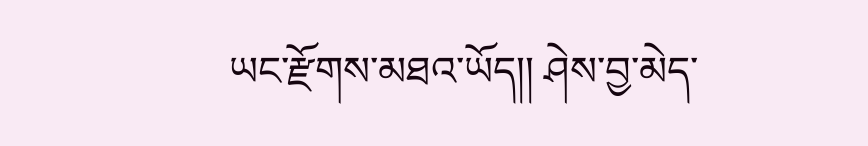ཡང་རྫོགས་མཐའ་ཡོད།། ཤེས་བྱ་མེད་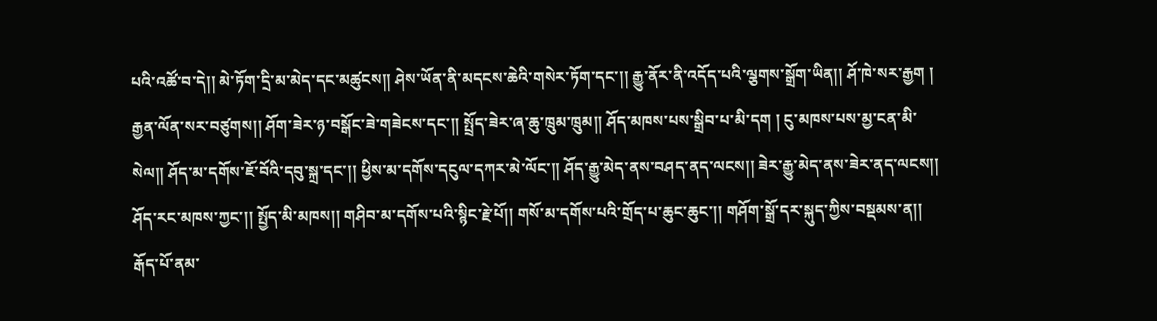པའི་འཚོ་བ་དེ།། མེ་ཏོག་དྲི་མ་མེད་དང་མཚུངས།། ཤེས་ཡོན་ནི་མདངས་ཆེའི་གསེར་ཏོག་དང་།། རྒྱུ་ནོར་ནི་འདོད་པའི་ལྕགས་སྒྲོག་ཡིན།། ཤོ་ཁེ་སར་རྒྱག ། རྒྱན་ལོན་སར་བཙུགས།། ཤོག་ཟེར་ཉ་བསྒོང་ཟེ་གཟེངས་དང་།། སྤྲོད་ཟེར་ཞ་ཆུ་ཁྲུམ་ཁྲུམ།། ཤོད་མཁས་པས་སྒྲིབ་པ་མི་དག ། ངུ་མཁས་པས་མྱ་ངན་མི་སེལ།། ཤོད་མ་དགོས་ཇོ་བོའི་དབུ་སྐྲ་དང་།། ཕྱིས་མ་དགོས་དངུལ་དཀར་མེ་ལོང་།། ཤོད་རྒྱུ་མེད་ནས་བཤད་ནད་ལངས།། ཟེར་རྒྱུ་མེད་ནས་ཟེར་ནད་ལངས།། ཤོད་རང་མཁས་ཀྱང་།། སྤྱོད་མི་མཁས།། གཤིབ་མ་དགོས་པའི་སྙིང་རྗེ་པོ།། གསོ་མ་དགོས་པའི་གྲོད་པ་ཆུང་ཆུང་།། གཤོག་སྒྲོ་དར་སྐུད་ཀྱིས་བསྡམས་ན།། རྒོད་པོ་ནམ་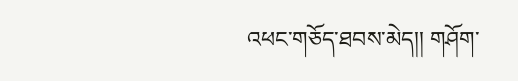འཕང་གཅོད་ཐབས་མེད།། གཤོག་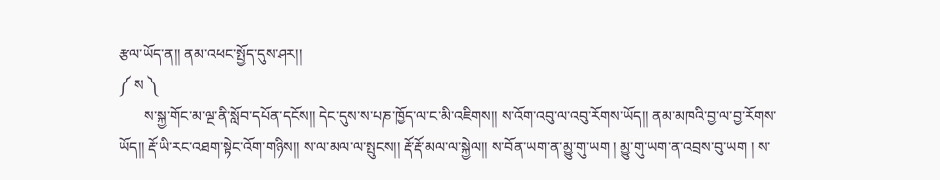རྩལ་ཡོད་ན།། ནམ་འཕང་སྤྱོད་དུས་ཤར།།
༼ ས ༽
       ས་སྐྱ་གོང་མ་ལྔ་ནི་སློབ་དཔོན་དངོས།། དེང་དུས་ས་པཎ་ཁྱོད་ལ་ང་མི་འཇིགས།། ས་འོག་འབུ་ལ་འབུ་རོགས་ཡོད།། ནམ་མཁའི་བྱ་ལ་བྱ་རོགས་ཡོད།། རྡོ་ཡི་རང་འཐག་སྟེང་འོག་གཉིས།། ས་ལ་མལ་ལ་སྤུངས།། རྡོ་རྡོ་མལ་ལ་སྐྱེལ།། ས་བོན་ཡག་ན་མྱུ་གུ་ཡག ། མྱུ་གུ་ཡག་ན་འབྲས་བུ་ཡག ། ས་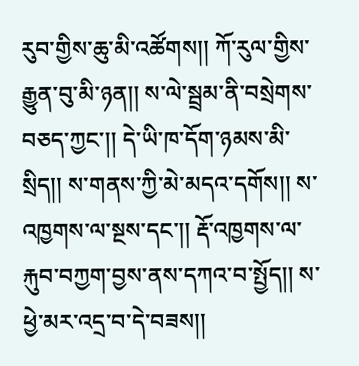རུབ་གྱིས་ཆུ་མི་འཚོགས།། ཀོ་རུལ་གྱིས་རྒྱུན་བུ་མི་ཉན།། ས་ལེ་སྦྲམ་ནི་བསྲེགས་བཅད་ཀྱང་།། དེ་ཡི་ཁ་དོག་ཉམས་མི་སྲིད།། ས་གནས་ཀྱི་མེ་མདའ་དགོས།། ས་འཁྱགས་ལ་སྔས་དང་།། རྡོ་འཁྱགས་ལ་རྐུབ་བཀྱག་བྱས་ནས་དཀའ་བ་སྤྱོད།། ས་ཕྱེ་མར་འདྲ་བ་དེ་བཟས།།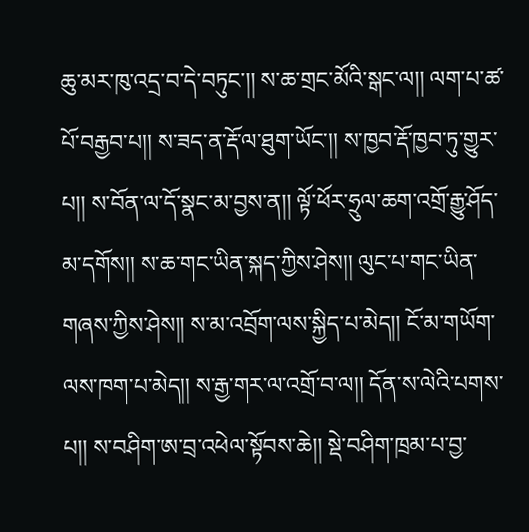ཆུ་མར་ཁུ་འདྲ་བ་དེ་བཏུང་།། ས་ཆ་གྲང་མོའི་སྒང་ལ།། ལག་པ་ཚ་པོ་བརྒྱབ་པ།། ས་ཟད་ན་རྡོ་ལ་ཐུག་ཡོང་།། ས་ཁྱབ་རྡོ་ཁྱབ་ཏུ་གྱུར་པ།། ས་བོན་ལ་དོ་སྣང་མ་བྱས་ན།། ལྟོ་ཕོར་ཧྲུལ་ཆག་འགྲོ་རྒྱུ་ཤོད་མ་དགོས།། ས་ཆ་གང་ཡིན་སྐད་ཀྱིས་ཤེས།། ལུང་པ་གང་ཡིན་གཞས་ཀྱིས་ཤེས།། ས་མ་འབྲོག་ལས་སྐྱིད་པ་མེད།། ངོ་མ་གཡོག་ལས་ཁག་པ་མེད།། ས་རྒྱ་གར་ལ་འགྲོ་བ་ལ།། དོན་ས་ལེའི་པགས་པ།། ས་བཤིག་ཨ་བྲ་འཕེལ་སྟོབས་ཆེ།། སྡེ་བཤིག་ཁྲམ་པ་བྱ་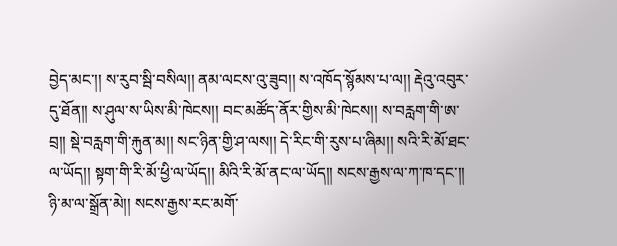བྱེད་མང་།། ས་རུབ་སྦི་བསིལ།། ནམ་ལངས་འུ་ཟུབ།། ས་འཁོད་སྙོམས་པ་ལ།། རྡེའུ་འབུར་དུ་ཐོན།། ས་ཤུལ་ས་ཡིས་མི་ཁེངས།། བང་མཚོད་ནོར་གྱིས་མི་ཁེངས།། ས་བརླག་གི་ཨ་བྲ།། སྡེ་བརླག་གི་རྐུན་མ།། སང་ཉིན་གྱི་ཤ་ལས།། དེ་རིང་གི་རུས་པ་ཞིམ།། སའི་རི་མོ་ཐང་ལ་ཡོད།། སྟག་གི་རི་མོ་ཕྱི་ལ་ཡོད།། མིའི་རི་མོ་ནང་ལ་ཡོད།། སངས་རྒྱས་ལ་ཀ་ཁ་དང་།། ཉི་མ་ལ་སྒྲོན་མེ།། སངས་རྒྱས་རང་མགོ་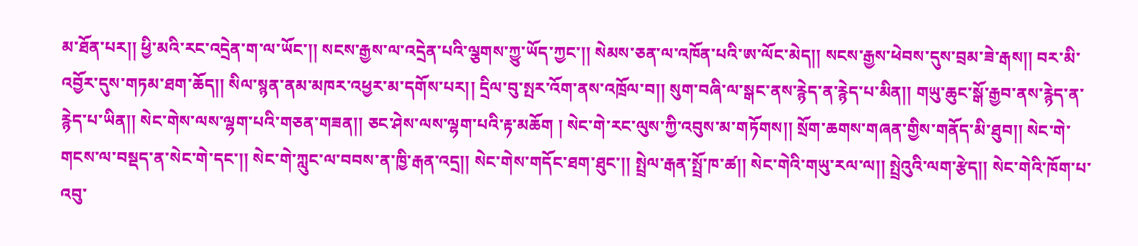མ་ཐོན་པར།། ཕྱི་མའི་རང་འདྲེན་ག་ལ་ཡོང་།། སངས་རྒྱས་ལ་འདྲེན་པའི་ལྕགས་ཀྱུ་ཡོད་ཀྱང་།། སེམས་ཅན་ལ་འཁོན་པའི་ཨ་ལོང་མེད།། སངས་རྒྱས་ཕེབས་དུས་བྲམ་ཟེ་རྒས།། བར་མི་འབྱོར་དུས་གཏམ་ཐག་ཆོད།། སིལ་སྙན་ནམ་མཁར་འཕྱར་མ་དགོས་པར།། དྲིལ་བུ་སྤར་འོག་ནས་འཁྲོལ་བ།། སུག་བཞི་ལ་སྒང་ནས་རྙེད་ན་རྙེད་པ་མིན།། གཡུ་ཆུང་སྒོ་རྒྱབ་ནས་རྙེད་ན་རྙེད་པ་ཡིན།། སེང་གེས་ལས་ལྷག་པའི་གཅན་གཟན།། ཅང་ཤེས་ལས་ལྷག་པའི་རྟ་མཆོག ། སེང་གེ་རང་ལུས་ཀྱི་འབུས་མ་གཏོགས།། སྲོག་ཆགས་གཞན་གྱིས་གནོད་མི་ཐུབ།། སེང་གེ་གངས་ལ་བསྡད་ན་སེང་གེ་དང་།། སེང་གེ་ཀླུང་ལ་བབས་ན་ཁྱི་རྒན་འདྲ།། སེང་གེས་གདོང་ཐག་ཐུང་།། སྤྲེལ་རྒན་སྤྲོ་ཁ་ཚ།། སེང་གེའི་གཡུ་རལ་ལ།། སྤྲེའུའི་ལག་རྩེད།། སེང་གེའི་ཁོག་པ་འབུ་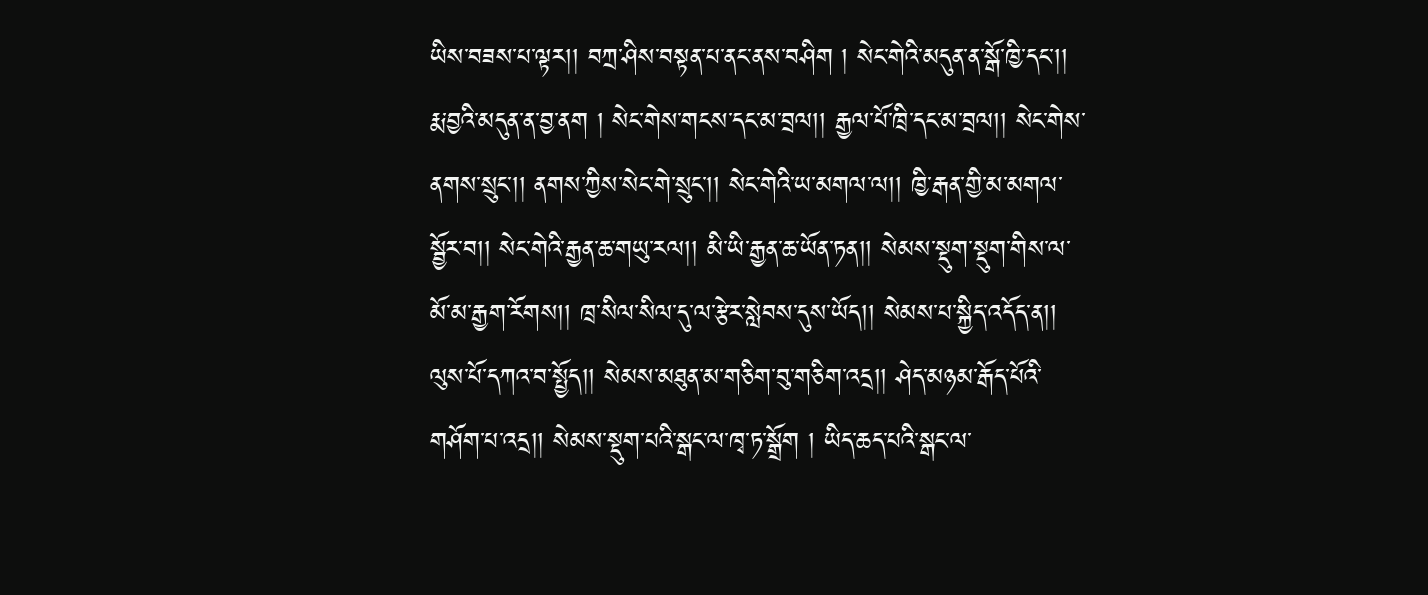ཡིས་བཟས་པ་ལྟར།། བཀྲ་ཤིས་བསྟན་པ་ནང་ནས་བཤིག ། སེང་གེའི་མདུན་ན་སྒོ་ཁྱི་དང་།། རྨ་བྱའི་མདུན་ན་བྱ་ནག ། སེང་གེས་གངས་དང་མ་བྲལ།། རྒྱལ་པོ་ཁྲི་དང་མ་བྲལ།། སེང་གེས་ནགས་སྲུང་།། ནགས་ཀྱིས་སེང་གེ་སྲུང་།། སེང་གེའི་ཡ་མགལ་ལ།། ཁྱི་རྒན་གྱི་མ་མགལ་སྦྱོར་བ།། སེང་གེའི་རྒྱན་ཆ་གཡུ་རལ།། མི་ཡི་རྒྱན་ཆ་ཡོན་ཏན།། སེམས་སྡུག་སྡུག་གིས་ལ་མོ་མ་རྒྱག་རོགས།། ཁྲ་སིལ་སིལ་དུ་ལ་རྩེར་སླེབས་དུས་ཡོད།། སེམས་པ་སྐྱིད་འདོད་ན།། ལུས་པོ་དཀའ་བ་སྤྱོད།། སེམས་མཐུན་མ་གཅིག་བུ་གཅིག་འདྲ།། ཤེད་མཉམ་རྒོད་པོའི་གཤོག་པ་འདྲ།། སེམས་སྡུག་པའི་སྒང་ལ་ཁྭ་ཏ་སྒྲོག ། ཡིད་ཆད་པའི་སྒང་ལ་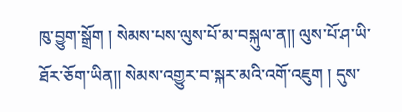ཁུ་བྱུག་སྒྲོག ། སེམས་པས་ལུས་པོ་མ་བསྐུལ་ན།། ལུས་པོ་ཤ་ཡི་ཐོར་ཅོག་ཡིན།། སེམས་འགྱུར་བ་སྐར་མའི་འགོ་འཇུག ། དུས་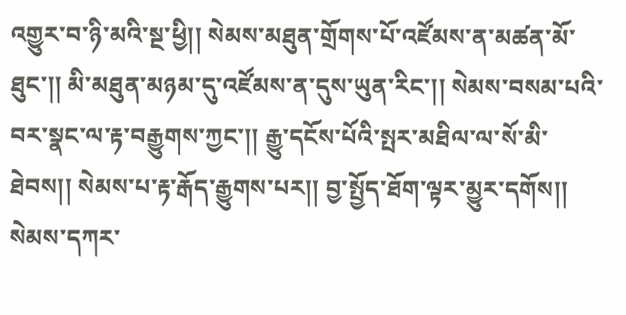འགྱུར་བ་ཉི་མའི་སྔ་ཕྱི།། སེམས་མཐུན་གྲོགས་པོ་འཛོམས་ན་མཚན་མོ་ཐུང་།། མི་མཐུན་མཉམ་དུ་འཛོམས་ན་དུས་ཡུན་རིང་།། སེམས་བསམ་པའི་བར་སྣང་ལ་རྟ་བརྒྱུགས་ཀྱང་།། རྒྱུ་དངོས་པོའི་སྤར་མཐིལ་ལ་སོ་མི་ཐེབས།། སེམས་པ་རྟ་རྒོད་རྒྱུགས་པར།། བྱ་སྤྱོད་ཐོག་ལྟར་མྱུར་དགོས།། སེམས་དཀར་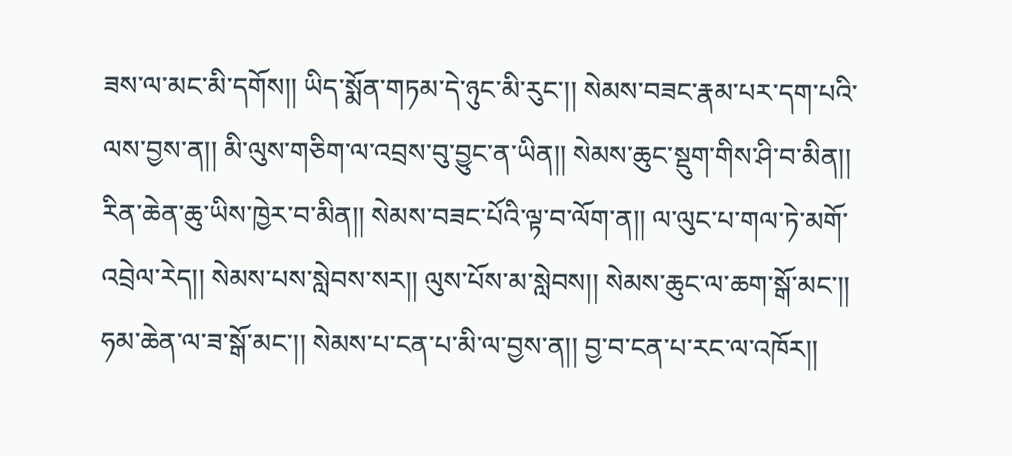ཟས་ལ་མང་མི་དགོས།། ཡིད་སྨོན་གཏམ་དེ་ཉུང་མི་རུང་།། སེམས་བཟང་རྣམ་པར་དག་པའི་ལས་བྱས་ན།། མི་ལུས་གཅིག་ལ་འབྲས་བུ་བྱུང་ན་ཡིན།། སེམས་ཆུང་སྡུག་གིས་ཤི་བ་མིན།། རིན་ཆེན་ཆུ་ཡིས་ཁྱེར་བ་མིན།། སེམས་བཟང་པོའི་ལྟ་བ་ལོག་ན།། ལ་ལུང་པ་གལ་ཏེ་མགོ་འབྲེལ་རེད།། སེམས་པས་སླེབས་སར།། ལུས་པོས་མ་སླེབས།། སེམས་ཆུང་ལ་ཆག་སྒོ་མང་།། ཧམ་ཆེན་ལ་ཟ་སྒོ་མང་།། སེམས་པ་ངན་པ་མི་ལ་བྱས་ན།། བྱ་བ་ངན་པ་རང་ལ་འཁོར།།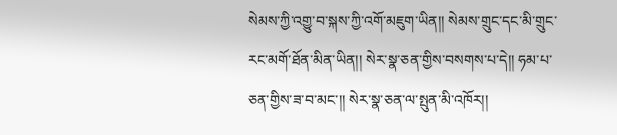སེམས་ཀྱི་འགྱུ་བ་སྐས་ཀྱི་འགོ་མཇུག་ཡིན།། སེམས་གྲུང་དང་མི་གྲུང་རང་མགོ་ཐོན་མིན་ཡིན།། སེར་སྣ་ཅན་གྱིས་བསགས་པ་དེ།། ཧམ་པ་ཅན་གྱིས་ཟ་བ་མང་།། སེར་སྣ་ཅན་ལ་སྤུན་མི་འཁོར།།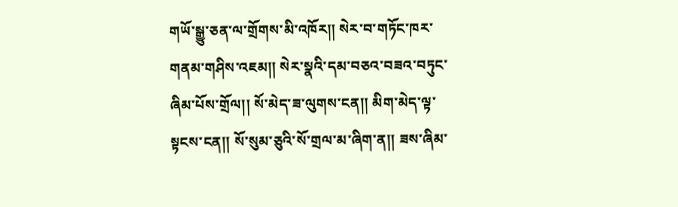གཡོ་སྒྱུ་ཅན་ལ་གྲོགས་མི་འཁོར།། སེར་བ་གཏོང་ཁར་གནམ་གཤིས་འཇམ།། སེར་སྣའི་དམ་བཅའ་བཟའ་བཏུང་ཞིམ་པོས་གྲོལ།། སོ་མེད་ཟ་ལུགས་ངན།། མིག་མེད་ལྟ་སྟངས་ངན།། སོ་སུམ་ཅུའི་སོ་གྲལ་མ་ཞིག་ན།། ཟས་ཞིམ་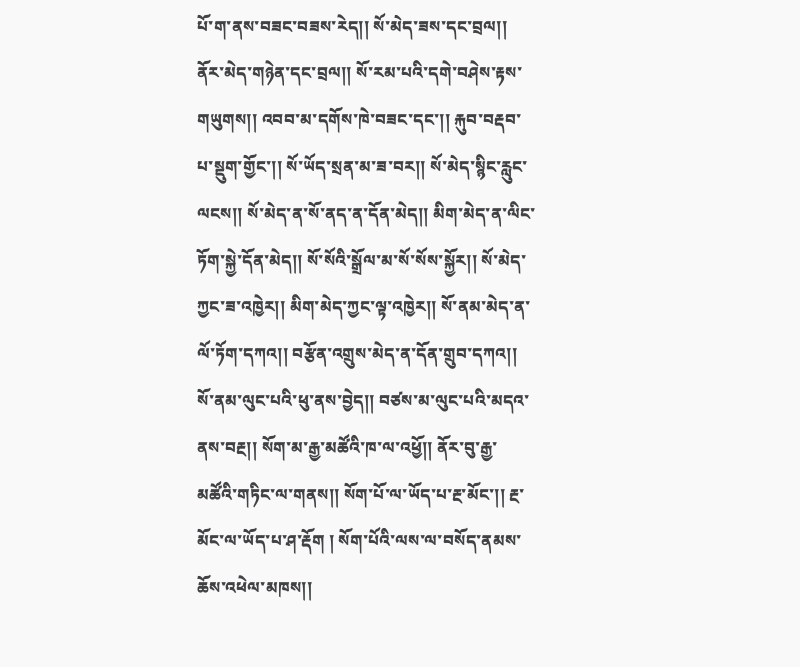པོ་ག་ནས་བཟང་བཟས་རེད།། སོ་མེད་ཟས་དང་བྲལ།། ནོར་མེད་གཉེན་དང་བྲལ།། སོ་རམ་པའི་དགེ་བཤེས་རྟས་གཡུགས།། འབབ་མ་དགོས་ཁེ་བཟང་དང་།། རྐུབ་བརྡབ་པ་སྡུག་གྱོང་།། སོ་ཡོད་སྲན་མ་ཟ་བར།། སོ་མེད་སྙིང་རླུང་ལངས།། སོ་མེད་ན་སོ་ནད་ན་དོན་མེད།། མིག་མེད་ན་ལིང་ཏོག་སྐྱེ་དོན་མེད།། སོ་སོའི་སྒྲོལ་མ་སོ་སོས་སྐྱོར།། སོ་མེད་ཀྱང་ཟ་འཁྱེར།། མིག་མེད་ཀྱང་ལྟ་འཁྱེར།། སོ་ནམ་མེད་ན་ལོ་ཏོག་དཀའ།། བརྩོན་འགྲུས་མེད་ན་དོན་གྲུབ་དཀའ།། སོ་ནམ་ལུང་པའི་ཕུ་ནས་བྱེད།། བཙས་མ་ལུང་པའི་མདའ་ནས་བརྔ།། སོག་མ་རྒྱ་མཚོའི་ཁ་ལ་འཕྱོ།། ནོར་བུ་རྒྱ་མཚོའི་གཏིང་ལ་གནས།། སོག་པོ་ལ་ཡོད་པ་རྔ་མོང་།། རྔ་མོང་ལ་ཡོད་པ་ཤ་རྡོག ། སོག་པོའི་ལས་ལ་བསོད་ནམས་ཆོས་འཕེལ་མཁས།།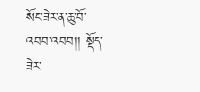སོང་ཟེར་ན་ཆུ་བོ་འབབ་འབབ།། སྡོད་ཟེར་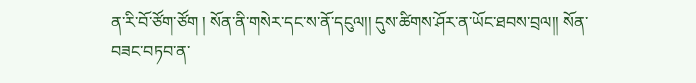ན་རི་བོ་ཙོག་ཙོག ། སོན་ནི་གསེར་དང་ས་ནོ་དངུལ།། དུས་ཚིགས་ཤོར་ན་ཡོང་ཐབས་བྲལ།། སོན་བཟང་བཏབ་ན་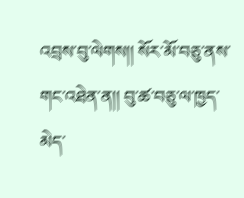འབྲས་བུ་ལེགས།། སོར་མོ་བཅུ་ནས་གང་འཐེན་ན།། བུ་ཚ་བཅུ་ལ་ཁྱད་མེད་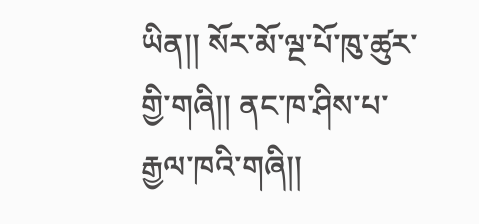ཡིན།། སོར་མོ་ལྔ་པོ་ཁུ་ཚུར་གྱི་གཞི།། ནང་ཁ་ཤིས་པ་རྒྱལ་ཁའི་གཞི།།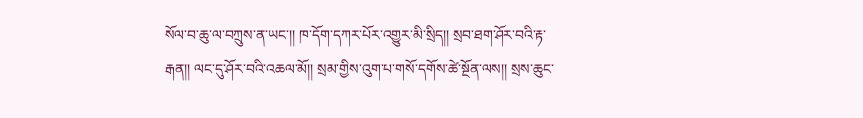སོལ་བ་ཆུ་ལ་བཀྲུས་ན་ཡང་།། ཁ་དོག་དཀར་པོར་འགྱུར་མི་སྲིད།། སྲབ་ཐག་ཤོར་བའི་རྟ་རྒན།། ལང་དུ་ཤོར་བའི་འཆལ་མོ།། སྲམ་གྱིས་འུག་པ་གསོ་དགོས་ཚེ་སྔོན་ལས།། སྲས་ཆུང་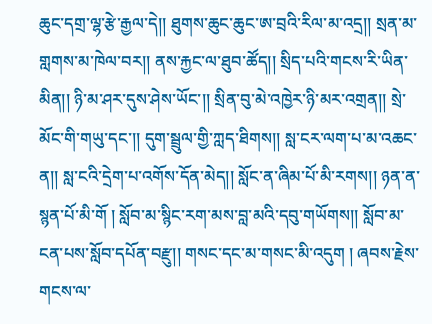ཆུང་དགྲ་ལྷ་རྩེ་རྒྱལ་དེ།། ཐུགས་ཆུང་ཆུང་ཨ་བྲའི་རིལ་མ་འདྲ།། སྲན་མ་གླགས་མ་ཁེལ་བར།། ནས་རྐྱང་ལ་ཐུབ་ཚོད།། སྲིད་པའི་གངས་རི་ཡིན་མིན།། ཉི་མ་ཤར་དུས་ཤེས་ཡོང་།། སྲིན་བུ་མེ་འཁྱེར་ཉི་མར་འགྲན།། སྲེ་མོང་གི་གཡུ་དང་།། དུག་སྦྲུལ་གྱི་ཀླད་ཐིགས།། སླ་ངར་ལག་པ་མ་འཆང་ན།། སླ་ངའི་དྲེག་པ་འགོས་དོན་མེད།། སློང་ན་ཞིམ་པོ་མི་རགས།། ཉན་ན་སྙན་པོ་མི་གོ ། སློབ་མ་སྙིང་རག་མས་བླ་མའི་དབུ་གཡོགས།། སློབ་མ་ངན་པས་སློབ་དཔོན་བརྫུ།། གསང་དང་མ་གསང་མི་འདུག ། ཞབས་རྗེས་གངས་ལ་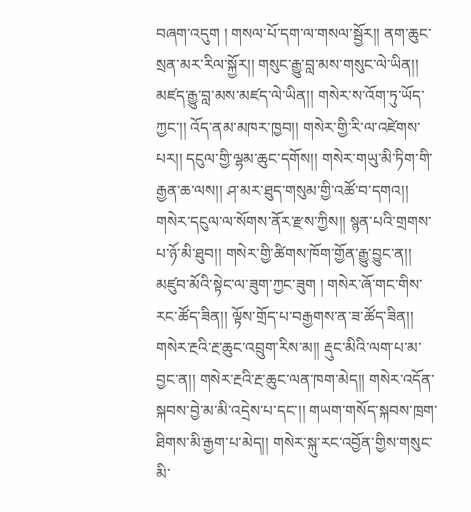བཞག་འདུག ། གསལ་པོ་དག་ལ་གསལ་སྦྱོར།། ནག་ཆུང་སྲན་མར་རིལ་སྐྱོར།། གསུང་རྒྱུ་བླ་མས་གསུང་ལེ་ཡིན།། མཛད་རྒྱུ་བླ་མས་མཛད་ལེ་ཡིན།། གསེར་ས་འོག་ཏུ་ཡོད་ཀྱང་།། འོད་ནམ་མཁར་ཁྱབ།། གསེར་གྱི་རི་ལ་འཛེགས་པར།། དངུལ་གྱི་ལྷམ་ཆུང་དགོས།། གསེར་གཡུ་མི་ཏིག་གི་རྒྱན་ཆ་ལས།། ཤ་མར་ཐུད་གསུམ་གྱི་འཚོ་བ་དགའ།། གསེར་དངུལ་ལ་སོགས་ནོར་རྫས་ཀྱིས།། སྙན་པའི་གྲགས་པ་ཉོ་མི་ཐུབ།། གསེར་གྱི་ཚིགས་ཁོག་གྱོན་རྒྱུ་བྱུང་ན།། མཛུབ་མོའི་སྟེང་ལ་ཟུག་ཀྱང་ཟུག ། གསེར་ཞོ་གང་གིས་རང་ཚོད་ཟིན།། ལྟོས་གྲོད་པ་བརྒྱགས་ན་ཟ་ཚོད་ཟིན།། གསེར་རྔའི་རྔ་ཆུང་འབྲུག་རིས་མ།། རྡུང་མིའི་ལག་པ་མ་བྱང་ན།། གསེར་རྔའི་རྔ་ཆུང་ལན་ཁག་མེད།། གསེར་འདོན་སྐབས་བྱེ་མ་མི་འདྲེས་པ་དང་།། གཡག་གསོད་སྐབས་ཁྲག་ཐིགས་མི་རྒྱག་པ་མེད།། གསེར་སྐུ་རང་འབྱོན་གྱིས་གསུང་མི་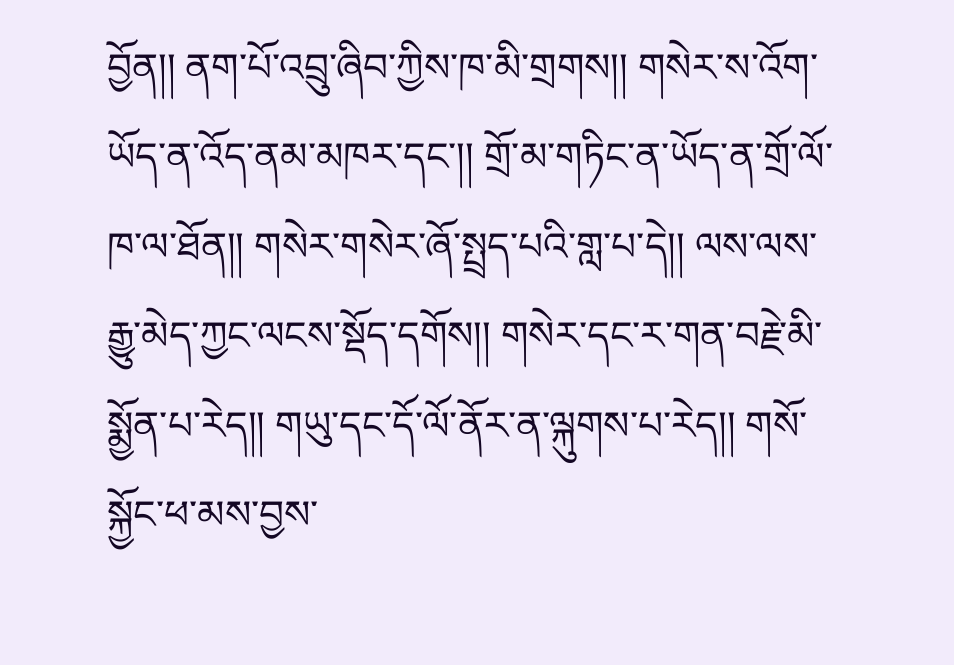བྱོན།། ནག་པོ་འབྲུ་ཞིབ་ཀྱིས་ཁ་མི་གྲགས།། གསེར་ས་འོག་ཡོད་ན་འོད་ནམ་མཁར་དང་།། གྲོ་མ་གཏིང་ན་ཡོད་ན་གྲོ་ལོ་ཁ་ལ་ཐོན།། གསེར་གསེར་ཞོ་སྤྲད་པའི་གླ་པ་དེ།། ལས་ལས་རྒྱུ་མེད་ཀྱང་ལངས་སྡོད་དགོས།། གསེར་དང་ར་གན་བརྗེ་མི་སྨྱོན་པ་རེད།། གཡུ་དང་དོ་ལོ་ནོར་ན་ལྐུགས་པ་རེད།། གསོ་སྐྱོང་ཕ་མས་བྱས་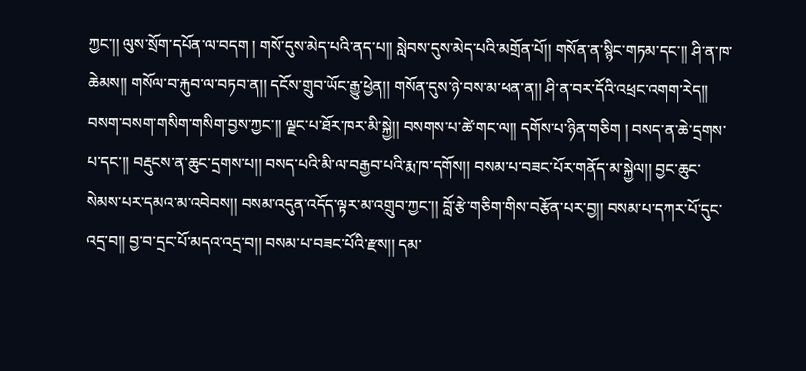ཀྱང་།། ལུས་སྲོག་དཔོན་ལ་བདག ། གསོ་དུས་མེད་པའི་ནད་པ།། སླེབས་དུས་མེད་པའི་མགྲོན་པོ།། གསོན་ན་སྙིང་གཏམ་དང་།། ཤི་ན་ཁ་ཆེམས།། གསོལ་བ་རྐུབ་ལ་བཏབ་ན།། དངོས་གྲུབ་ཡོང་རྒྱུ་ཕྱེན།། གསོན་དུས་ཉེ་བས་མ་ཕན་ན།། ཤི་ན་བར་དོའི་འཕྲང་འགག་རེད།། བསག་བསག་གསིག་གསིག་བྱས་ཀྱང་།། ལྗང་པ་ཐོར་ཁར་མི་སྐྱེ།། བསགས་པ་ཚེ་གང་ལ།། དགོས་པ་ཉིན་གཅིག ། བསད་ན་ཆེ་དྲགས་པ་དང་།། བརྡུངས་ན་ཆུང་དྲགས་པ།། བསད་པའི་མི་ལ་བརྒྱབ་པའི་རྨ་ཁ་དགོས།། བསམ་པ་བཟང་པོར་གནོད་མ་སྐྱེལ།། བྱང་ཆུང་སེམས་པར་དམའ་མ་འབེབས།། བསམ་འདུན་འདོད་ལྟར་མ་འགྲུབ་ཀྱང་།། བློ་རྩེ་གཅིག་གིས་བརྩོན་པར་བྱ།། བསམ་པ་དཀར་པོ་དུང་འདྲ་བ།། བྱ་བ་དྲང་པོ་མདའ་འདྲ་བ།། བསམ་པ་བཟང་པོའི་རྫས།། དམ་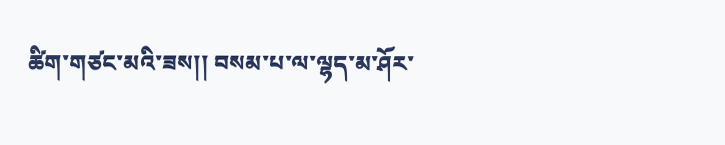ཚིག་གཙང་མའི་ཟས།། བསམ་པ་ལ་ལྷད་མ་ཤོར་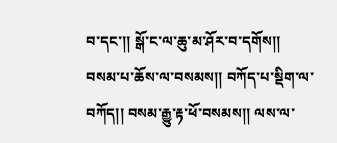བ་དང་།། སྒོ་ང་ལ་ཆུ་མ་ཤོར་བ་དགོས།། བསམ་པ་ཆོས་ལ་བསམས།། བཀོད་པ་སྡིག་ལ་བཀོད།། བསམ་རྒྱུ་རྟ་ཕོ་བསམས།། ལས་ལ་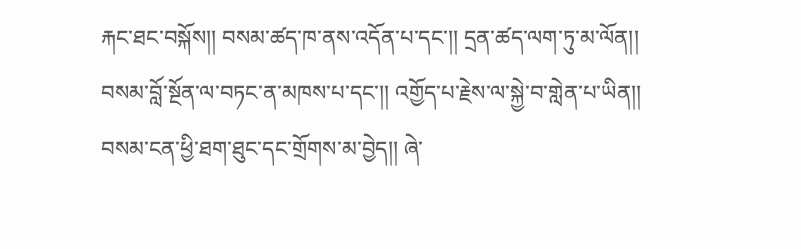རྐང་ཐང་བསྐོས།། བསམ་ཚད་ཁ་ནས་འདོན་པ་དང་།། དྲན་ཚད་ལག་ཏུ་མ་ལོན།། བསམ་བློ་སྔོན་ལ་བཏང་ན་མཁས་པ་དང་།། འགྱོད་པ་རྗེས་ལ་སྐྱེ་བ་གླེན་པ་ཡིན།། བསམ་ངན་ཕྱི་ཐག་ཐུང་དང་གྲོགས་མ་བྱེད།། ཞེ་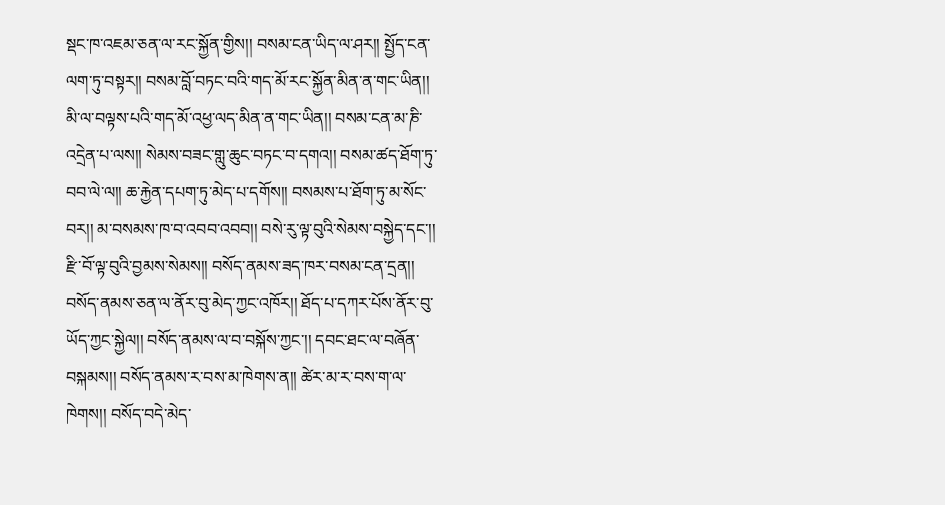སྡང་ཁ་འཇམ་ཅན་ལ་རང་སྐྱོན་གྱིས།། བསམ་ངན་ཡིད་ལ་ཤར།། སྤྱོད་ངན་ལག་ཏུ་བསྟར།། བསམ་བློ་བཏང་བའི་གད་མོ་རང་སྐྱོན་མིན་ན་གང་ཡིན།། མི་ལ་བལྟས་པའི་གད་མོ་འཕྱ་ལད་མིན་ན་གང་ཡིན།། བསམ་ངན་མ་ཎི་འདྲེན་པ་ལས།། སེམས་བཟང་གླུ་ཆུང་བཏང་བ་དགའ།། བསམ་ཚད་ཐོག་ཏུ་བབ་ལེ་ལ།། ཆ་རྐྱེན་དཔག་ཏུ་མེད་པ་དགོས།། བསམས་པ་ཐོག་ཏུ་མ་སོང་བར།། མ་བསམས་ཁ་བ་འབབ་འབབ།། བསེ་རུ་ལྟ་བུའི་སེམས་བསྐྱེད་དང་།། རྫི་བོ་ལྟ་བུའི་བྱམས་སེམས།། བསོད་ནམས་ཟད་ཁར་བསམ་ངན་དྲན།། བསོད་ནམས་ཅན་ལ་ནོར་བུ་མེད་ཀྱང་འཁོར།། ཐོད་པ་དཀར་པོས་ནོར་བུ་ཡོད་ཀྱང་སྐྱེལ།། བསོད་ནམས་ལ་བ་བསྐོས་ཀྱང་།། དབང་ཐང་ལ་བཞོན་བསྐམས།། བསོད་ནམས་ར་བས་མ་ཁེགས་ན།། ཚེར་མ་ར་བས་ག་ལ་ཁེགས།། བསོད་བདེ་མེད་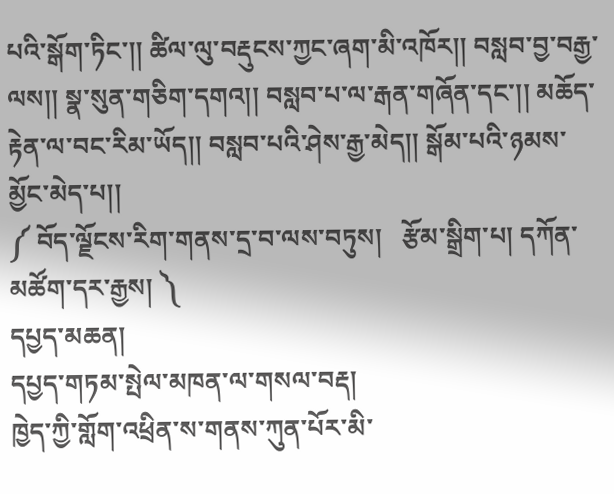པའི་སྒོག་ཏིང་།། ཚིལ་ལུ་བརྡུངས་ཀྱང་ཞག་མི་འཁོར།། བསླབ་བྱ་བརྒྱ་ལས།། སྣ་སུན་གཅིག་དགའ།། བསླབ་པ་ལ་རྒན་གཞོན་དང་།། མཆོད་རྟེན་ལ་བང་རིམ་ཡོད།། བསླབ་པའི་ཤེས་རྒྱ་མེད།། སྒོམ་པའི་ཉམས་མྱོང་མེད་པ།།
༼ བོད་ལྗོངས་རིག་གནས་དྲ་བ་ལས་བཏུས།   རྩོམ་སྒྲིག་པ། དཀོན་མཚོག་དར་རྒྱས། ༽
དཔྱད་མཆན།
དཔྱད་གཏམ་སྤེལ་མཁན་ལ་གསལ་བརྡ།
ཁྱེད་ཀྱི་གློག་འཕྲིན་ས་གནས་ཀུན་པོར་མི་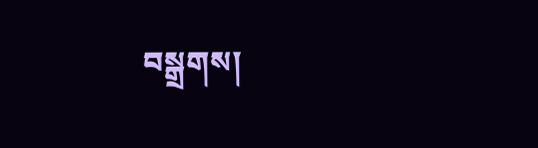བསྒྲགས།